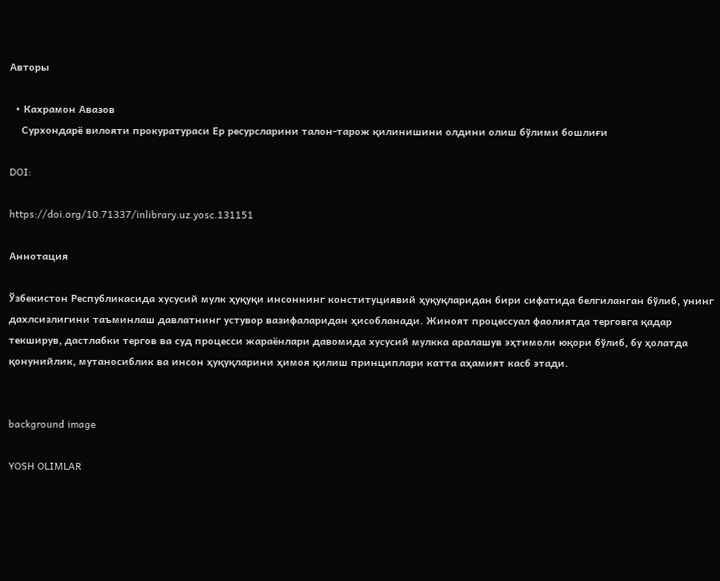Авторы

  • Кахрамон Авазов
    Сурхондарё вилояти прокуратураси Ер ресурсларини талон-тарож қилинишини олдини олиш бўлими бошлиғи

DOI:

https://doi.org/10.71337/inlibrary.uz.yosc.131151

Аннотация

Ўзбекистон Республикасида хусусий мулк ҳуқуқи инсоннинг конституциявий ҳуқуқларидан бири сифатида белгиланган бўлиб, унинг дахлсизлигини таъминлаш давлатнинг устувор вазифаларидан ҳисобланади. Жиноят процессуал фаолиятда терговга қадар текширув, дастлабки тергов ва суд процесси жараёнлари давомида хусусий мулкка аралашув эҳтимоли юқори бўлиб, бу ҳолатда қонунийлик, мутаносиблик ва инсон ҳуқуқларини ҳимоя қилиш принциплари катта аҳамият касб этади.


background image

YOSH OLIMLAR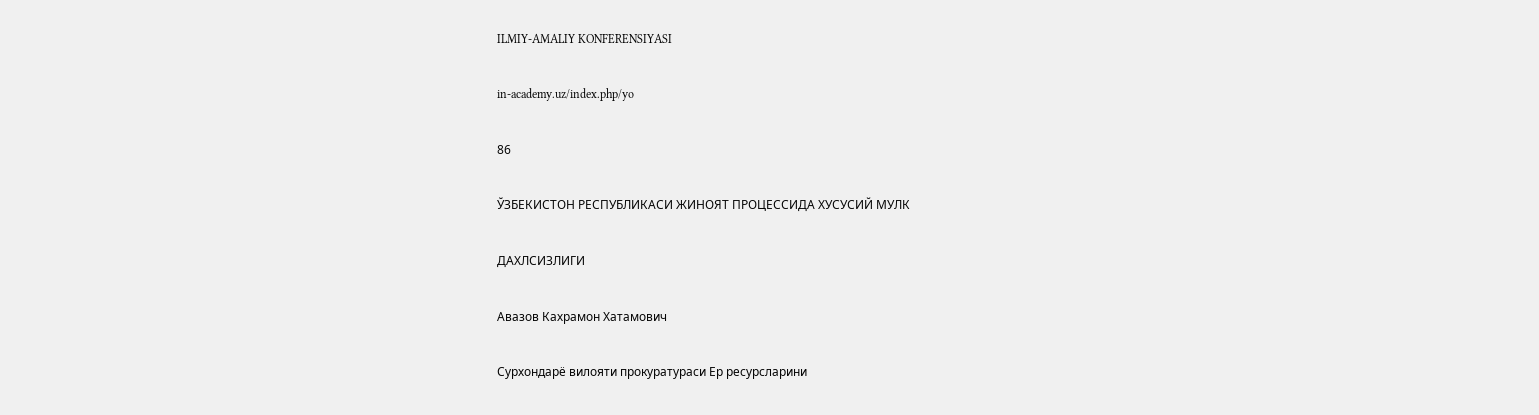ILMIY-AMALIY KONFERENSIYASI

in-academy.uz/index.php/yo

86

ЎЗБЕКИСТОН РЕСПУБЛИКАСИ ЖИНОЯТ ПРОЦЕССИДА ХУСУСИЙ МУЛК

ДАХЛСИЗЛИГИ

Авазов Кахрамон Хатамович

Сурхондарё вилояти прокуратураси Ер ресурсларини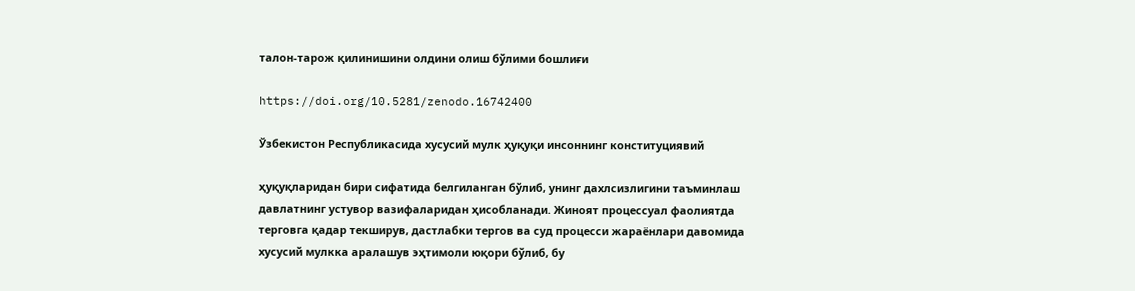талон-тарож қилинишини олдини олиш бўлими бошлиғи

https://doi.org/10.5281/zenodo.16742400

Ўзбекистон Республикасида хусусий мулк ҳуқуқи инсоннинг конституциявий

ҳуқуқларидан бири сифатида белгиланган бўлиб, унинг дахлсизлигини таъминлаш
давлатнинг устувор вазифаларидан ҳисобланади. Жиноят процессуал фаолиятда
терговга қадар текширув, дастлабки тергов ва суд процесси жараёнлари давомида
хусусий мулкка аралашув эҳтимоли юқори бўлиб, бу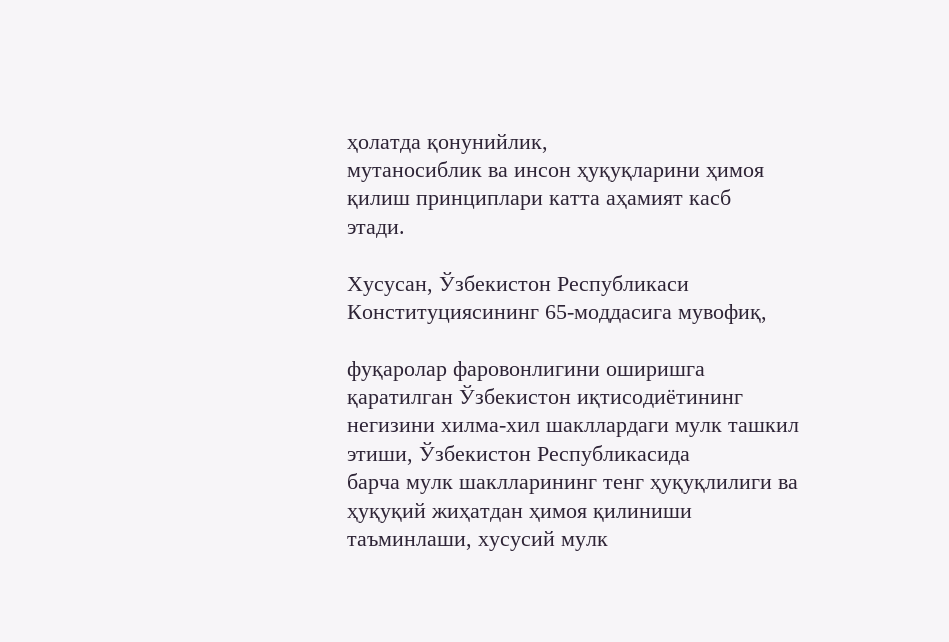ҳолатда қонунийлик,
мутаносиблик ва инсон ҳуқуқларини ҳимоя қилиш принциплари катта аҳамият касб
этади.

Хусусан, Ўзбекистон Республикаси Конституциясининг 65-моддасига мувофиқ,

фуқаролар фаровонлигини оширишга қаратилган Ўзбекистон иқтисодиётининг
негизини хилма-хил шакллардаги мулк ташкил этиши, Ўзбекистон Республикасида
барча мулк шаклларининг тенг ҳуқуқлилиги ва ҳуқуқий жиҳатдан ҳимоя қилиниши
таъминлаши, хусусий мулк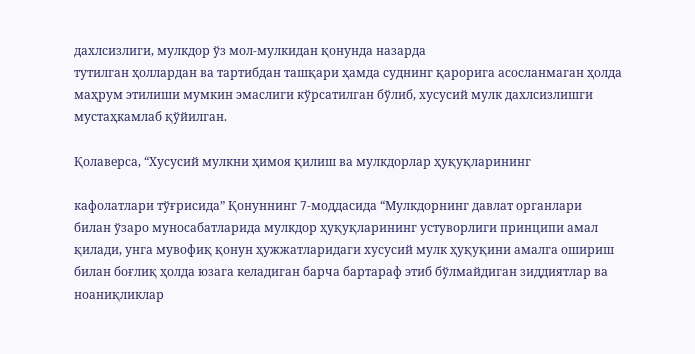дахлсизлиги, мулкдор ўз мол-мулкидан қонунда назарда
тутилган ҳоллардан ва тартибдан ташқари ҳамда суднинг қарорига асосланмаган ҳолда
маҳрум этилиши мумкин эмаслиги кўрсатилган бўлиб, хусусий мулк дахлсизлишги
мустаҳкамлаб қўйилган.

Қолаверса, “Хусусий мулкни ҳимоя қилиш ва мулкдорлар ҳуқуқларининг

кафолатлари тўғрисида” Қонуннинг 7-моддасида “Мулкдорнинг давлат органлари
билан ўзаро муносабатларида мулкдор ҳуқуқларининг устуворлиги принципи амал
қилади, унга мувофиқ қонун ҳужжатларидаги хусусий мулк ҳуқуқини амалга ошириш
билан боғлиқ ҳолда юзага келадиган барча бартараф этиб бўлмайдиган зиддиятлар ва
ноаниқликлар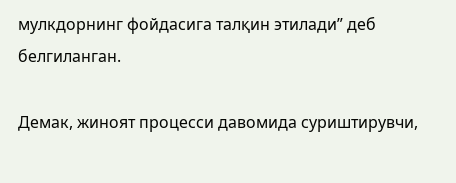мулкдорнинг фойдасига талқин этилади” деб белгиланган.

Демак, жиноят процесси давомида суриштирувчи,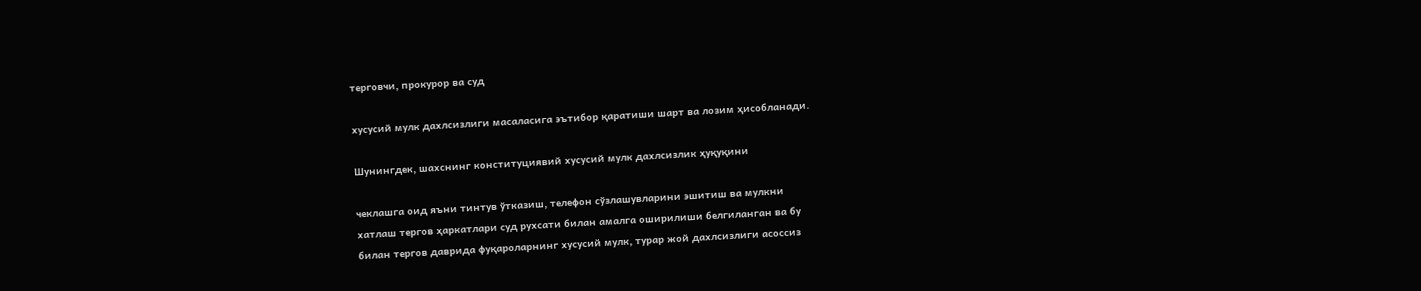терговчи, прокурор ва суд

хусусий мулк дахлсизлиги масаласига эътибор қаратиши шарт ва лозим ҳисобланади.

Шунингдек, шахснинг конституциявий хусусий мулк дахлсизлик ҳуқуқини

чеклашга оид яъни тинтув ўтказиш, телефон сўзлашувларини эшитиш ва мулкни
хатлаш тергов ҳаркатлари суд рухсати билан амалга оширилиши белгиланган ва бу
билан тергов даврида фуқароларнинг хусусий мулк, турар жой дахлсизлиги асоссиз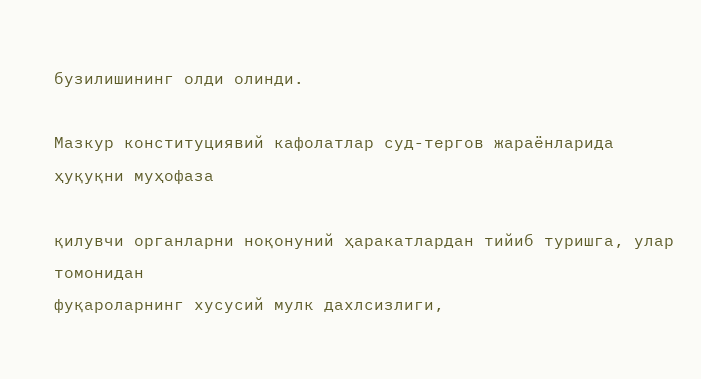бузилишининг олди олинди.

Мазкур конституциявий кафолатлар суд-тергов жараёнларида ҳуқуқни муҳофаза

қилувчи органларни ноқонуний ҳаракатлардан тийиб туришга, улар томонидан
фуқароларнинг хусусий мулк дахлсизлиги,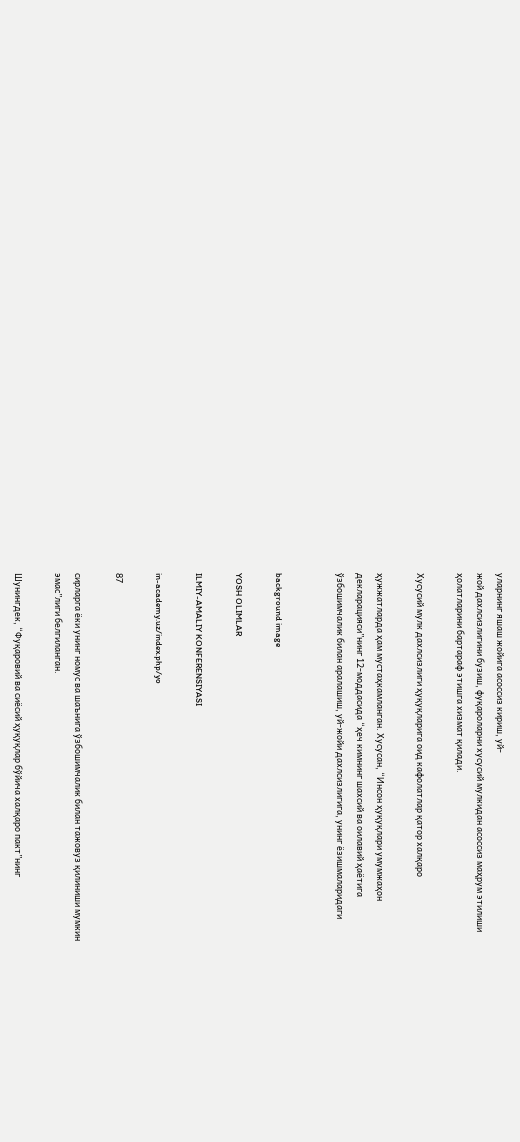уларнинг яшаш жойига асоссиз кириш, уй-
жой дахлсизлигини бузиш, фуқароларни хусусий мулкидан асоссиз маҳрум этилиши
ҳолатларини бартараф этишга хизмат қилади.

Хусусий мулк дахлсизлиги ҳуқуқларига оид кафолатлар қатор халқаро

ҳужжатларда ҳам мустаҳкамланган. Хусусан, “Инсон ҳуқуқлари умумжаҳон
декларацияси”нинг 12-моддасида “ҳеч кимнинг шахсий ва оилавий ҳаётига
ўзбошимчалик билан аралашиш, уй-жойи дахлсизлигига, унинг ёзишмаларидаги


background image

YOSH OLIMLAR

ILMIY-AMALIY KONFERENSIYASI

in-academy.uz/index.php/yo

87

сирларга ёки унинг номус ва шаънига ўзбошимчалик билан тажовуз қилиниши мумкин
эмас”лиги белгиланган.

Шунингдек, “Фуқаровий ва сиёсий ҳуқуқлар бўйича халқаро пакт”нинг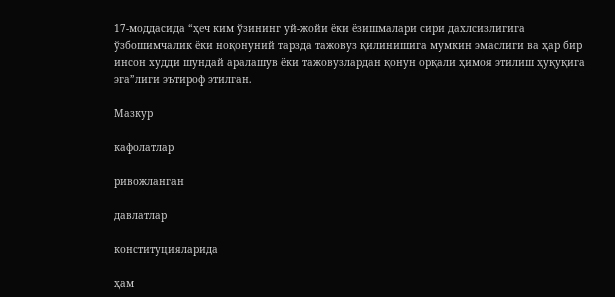17-моддасида “ҳеч ким ўзининг уй-жойи ёки ёзишмалари сири дахлсизлигига
ўзбошимчалик ёки ноқонуний тарзда тажовуз қилинишига мумкин эмаслиги ва ҳар бир
инсон худди шундай аралашув ёки тажовузлардан қонун орқали ҳимоя этилиш ҳуқуқига
эга”лиги эътироф этилган.

Мазкур

кафолатлар

ривожланган

давлатлар

конституцияларида

ҳам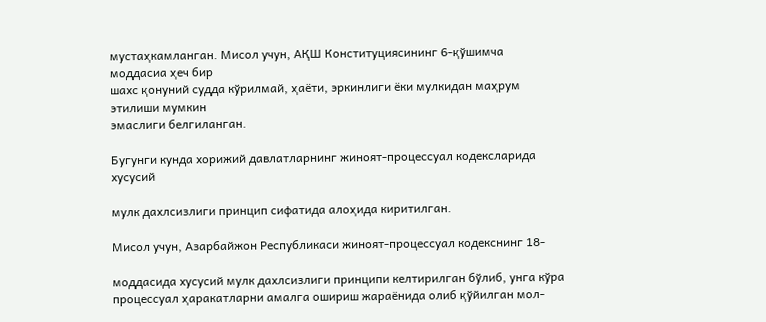мустаҳкамланган. Мисол учун, АҚШ Конституциясининг 6-қўшимча моддасиа ҳеч бир
шахс қонуний судда кўрилмай, ҳаёти, эркинлиги ёки мулкидан маҳрум этилиши мумкин
эмаслиги белгиланган.

Бугунги кунда хорижий давлатларнинг жиноят-процессуал кодексларида хусусий

мулк дахлсизлиги принцип сифатида алоҳида киритилган.

Мисол учун, Азарбайжон Республикаси жиноят-процессуал кодекснинг 18-

моддасида хусусий мулк дахлсизлиги принципи келтирилган бўлиб, унга кўра
процессуал ҳаракатларни амалга ошириш жараёнида олиб қўйилган мол-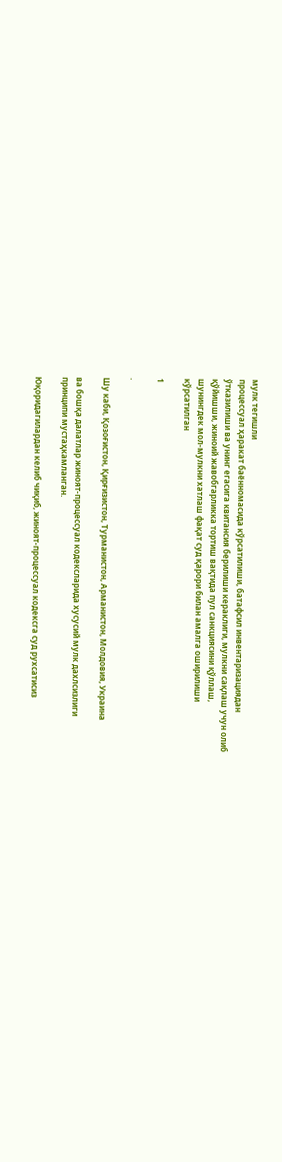мулк тегишли
процессуал ҳаракат баённомасида кўрсатилиши, батафсил инвентаризациядан
ўтказилиши ва унинг егасига квитансия берилиши кераклиги, мулкни сақлаш учун олиб
қўйишши, жиноий жавобгарликка тортиш вақтида пул санкциясини қўллаш,
шунингдек мол-мулкни хатлаш фақат суд қарори билан амалга оширилиши
кўрсатилган

1

.

Шу каби, Қозоғистон, Қирғизистон, Турманистон, Арманистон, Молдовия, Украина

ва бошқа далатлар жиноят-процессуал кодексларида хусусий мулк дахлсизлиги
принципи мустаҳкамланган.

Юқоридагилардан келиб чиқиб, жиноят-процессуал кодексга суд рухсатисиз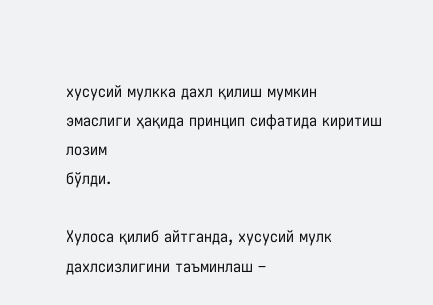хусусий мулкка дахл қилиш мумкин эмаслиги ҳақида принцип сифатида киритиш лозим
бўлди.

Хулоса қилиб айтганда, хусусий мулк дахлсизлигини таъминлаш –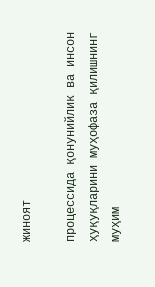жиноят

процессида қонунийлик ва инсон ҳуқуқларини муҳофаза қилишнинг муҳим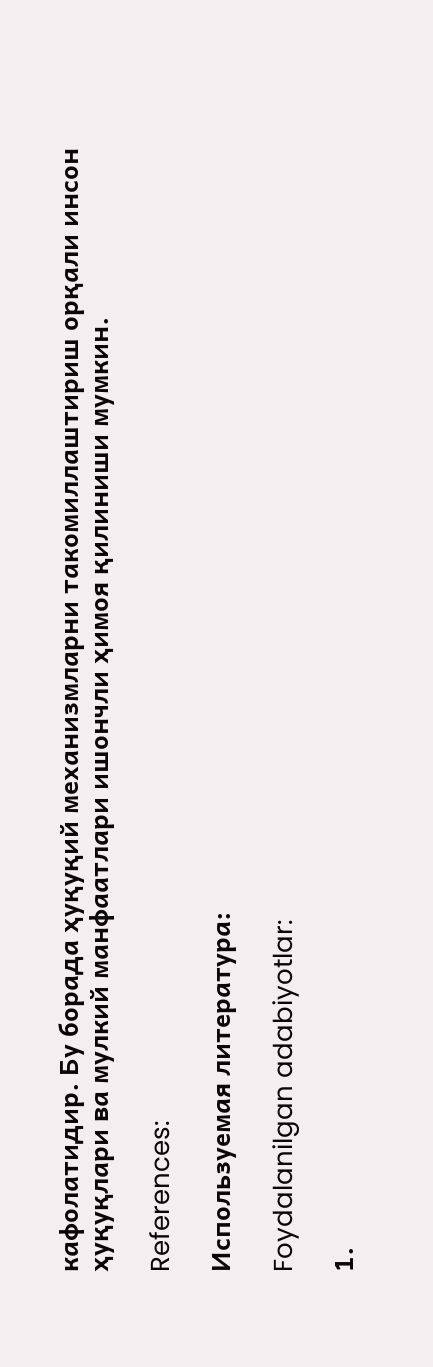кафолатидир. Бу борада ҳуқуқий механизмларни такомиллаштириш орқали инсон
ҳуқуқлари ва мулкий манфаатлари ишончли ҳимоя қилиниши мумкин.

References:

Используемая литература:

Foydalanilgan adabiyotlar:

1.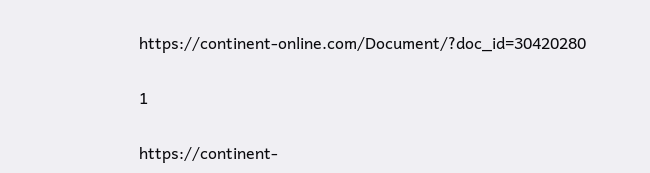https://continent-online.com/Document/?doc_id=30420280

1

https://continent-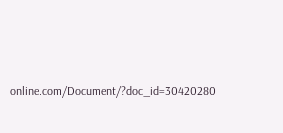online.com/Document/?doc_id=30420280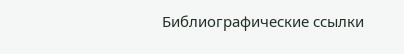Библиографические ссылки